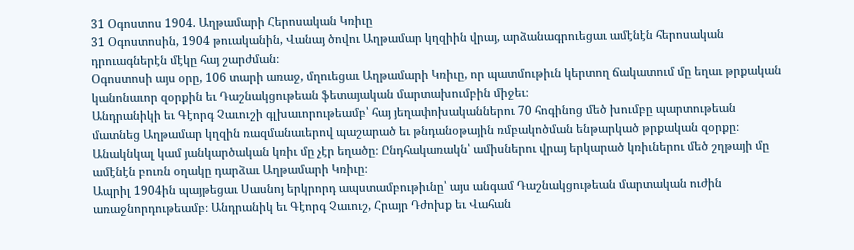31 Օգոստոս 1904. Աղթամարի Հերոսական Կռիւը
31 Օգոստոսին, 1904 թուականին, Վանայ ծովու Աղթամար կղզիին վրայ, արձանագրուեցաւ ամէնէն հերոսական դրուագներէն մէկը հայ շարժման։
Օգոստոսի այս օրը, 106 տարի առաջ, մղուեցաւ Աղթամարի Կռիւը, որ պատմութիւն կերտող ճակատում մը եղաւ թրքական կանոնաւոր զօրքին եւ Դաշնակցութեան ֆետայական մարտախումբին միջեւ։
Անդրանիկի եւ Գէորգ Չաւուշի գլխաւորութեամբ՝ հայ յեղափոխականներու 70 հոգինոց մեծ խումբը պարտութեան մատնեց Աղթամար կղզին ռազմանաւերով պաշարած եւ թնդանօթային ռմբակոծման ենթարկած թրքական զօրքը։ Անակնկալ կամ յանկարծական կռիւ մը չէր եղածը։ Ընդհակառակն՝ ամիսներու վրայ երկարած կռիւներու մեծ շղթայի մը ամէնէն բուռն օղակը դարձաւ Աղթամարի Կռիւը։
Ապրիլ 1904ին պայթեցաւ Սասնոյ երկրորդ ապստամբութիւնը՝ այս անգամ Դաշնակցութեան մարտական ուժին առաջնորդութեամբ։ Անդրանիկ եւ Գէորգ Չաւուշ, Հրայր Դժոխք եւ Վահան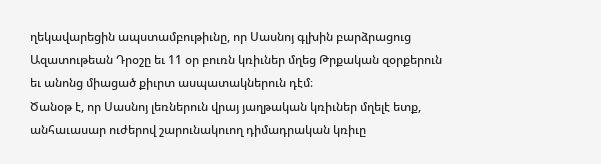ղեկավարեցին ապստամբութիւնը, որ Սասնոյ գլխին բարձրացուց Ազատութեան Դրօշը եւ 11 օր բուռն կռիւներ մղեց Թրքական զօրքերուն եւ անոնց միացած քիւրտ ասպատակներուն դէմ։
Ծանօթ է, որ Սասնոյ լեռներուն վրայ յաղթական կռիւներ մղելէ ետք, անհաւասար ուժերով շարունակուող դիմադրական կռիւը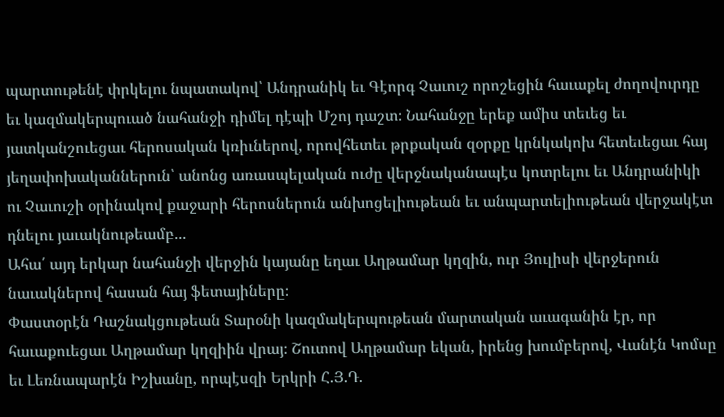պարտութենէ փրկելու նպատակով՝ Անդրանիկ եւ Գէորգ Չաւուշ որոշեցին հաւաքել ժողովուրդը եւ կազմակերպուած նահանջի դիմել դէպի Մշոյ դաշտ։ Նահանջը երեք ամիս տեւեց եւ յատկանշուեցաւ հերոսական կռիւներով, որովհետեւ թրքական զօրքը կրնկակոխ հետեւեցաւ հայ յեղափոխականներուն՝ անոնց առասպելական ուժը վերջնականապէս կոտրելու եւ Անդրանիկի ու Չաւուշի օրինակով քաջարի հերոսներուն անխոցելիութեան եւ անպարտելիութեան վերջակէտ դնելու յաւակնութեամբ...
Ահա՛ այդ երկար նահանջի վերջին կայանը եղաւ Աղթամար կղզին, ուր Յուլիսի վերջերուն նաւակներով հասան հայ ֆետայիները։
Փաստօրէն Դաշնակցութեան Տարօնի կազմակերպութեան մարտական աւագանին էր, որ հաւաքուեցաւ Աղթամար կղզիին վրայ։ Շուտով Աղթամար եկան, իրենց խումբերով, Վանէն Կոմսը եւ Լեռնապարէն Իշխանը, որպէսզի Երկրի Հ.Յ.Դ.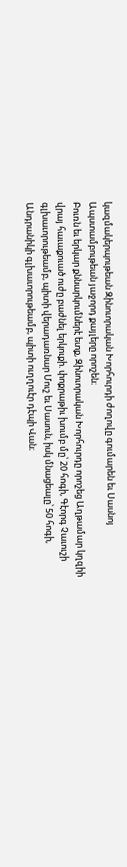կազմակերպութեան Զինուորական Խորհուրդի ժողովը գումարեն եւ Սասնոյ Ապստամբութեան յաջորդ քայլերը որոշեն։
Բուռն եւ երկար քննարկումներէ ետք, Զինուորական Խորհուրդը որոշեց Աղթամար կղզիի վրայ հաւաքուած ուժը բաժնել երկուքի. փոքրաթիւ խումբ մը՝ 20 հոգի, Գէորգ Չաւուշի գլխաւորութեամբ, պիտի վերադառնար Մուշ եւ Սասուն, իսկ մնացեալը՝ 50 հոգի, Անդրանիկի գլխաւորութեամբ, պիտի ուղղուէր դէպի Վան։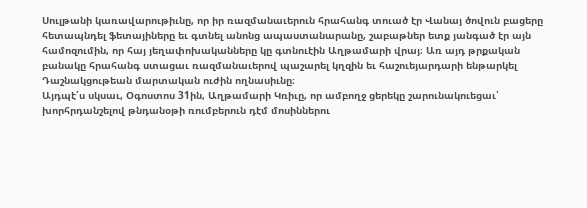Սուլթանի կառավարութիւնը, որ իր ռազմանաւերուն հրահանգ տուած էր Վանայ ծովուն բացերը հետապնդել ֆետայիները եւ գտնել անոնց ապաստանարանը, շաբաթներ ետք յանգած էր այն համոզումին, որ հայ յեղափոխականները կը գտնուէին Աղթամարի վրայ։ Առ այդ թրքական բանակը հրահանգ ստացաւ ռազմանաւերով պաշարել կղզին եւ հաշուեյարդարի ենթարկել Դաշնակցութեան մարտական ուժին ողնասիւնը։
Այդպէ՛ս սկսաւ, Օգոստոս 31ին, Աղթամարի Կռիւը, որ ամբողջ ցերեկը շարունակուեցաւ՝ խորհրդանշելով թնդանօթի ռումբերուն դէմ մոսիններու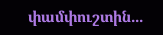փամփուշտին...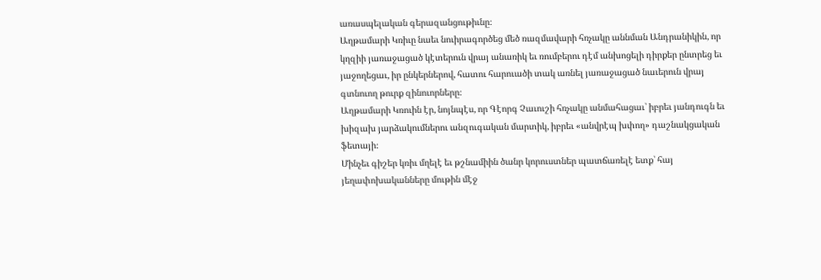առասպելական գերազանցութիւնը։
Աղթամարի Կռիւը նաեւ նուիրագործեց մեծ ռազմավարի հռչակը աննման Անդրանիկին, որ կղզիի յառաջացած կէտերուն վրայ անառիկ եւ ռումբերու դէմ անխոցելի դիրքեր ընտրեց եւ յաջողեցաւ, իր ընկերներով, հատու հարուածի տակ առնել յառաջացած նաւերուն վրայ գտնուող թուրք զինուորները։
Աղթամարի Կռուին էր, նոյնպէս, որ Գէորգ Չաւուշի հռչակը անմահացաւ՝ իբրեւ յանդուգն եւ խիզախ յարձակումներու անզուգական մարտիկ, իբրեւ «անվրէպ խփող» դաշնակցական ֆետայի։
Մինչեւ գիշեր կռիւ մղելէ եւ թշնամիին ծանր կորուստներ պատճառելէ ետք՝ հայ յեղափոխականները մութին մէջ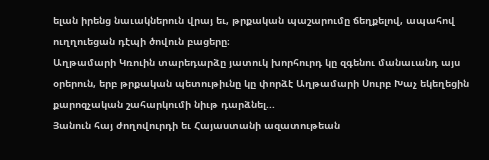ելան իրենց նաւակներուն վրայ եւ, թրքական պաշարումը ճեղքելով, ապահով ուղղուեցան դէպի ծովուն բացերը։
Աղթամարի Կռուին տարեդարձը յատուկ խորհուրդ կը զգենու մանաւանդ այս օրերուն, երբ թրքական պետութիւնը կը փորձէ Աղթամարի Սուրբ Խաչ եկեղեցին քարոզչական շահարկումի նիւթ դարձնել...
Յանուն հայ ժողովուրդի եւ Հայաստանի ազատութեան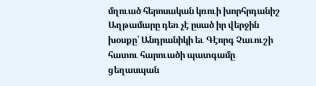մղուած հերոսական կռուի խորհրդանիշ Աղթամարը դեռ չէ ըսած իր վերջին խօսքը՝ Անդրանիկի եւ Գէորգ Չաւուշի հատու հարուածի պատգամը ցեղասպան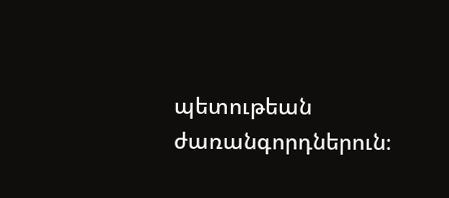պետութեան ժառանգորդներուն։